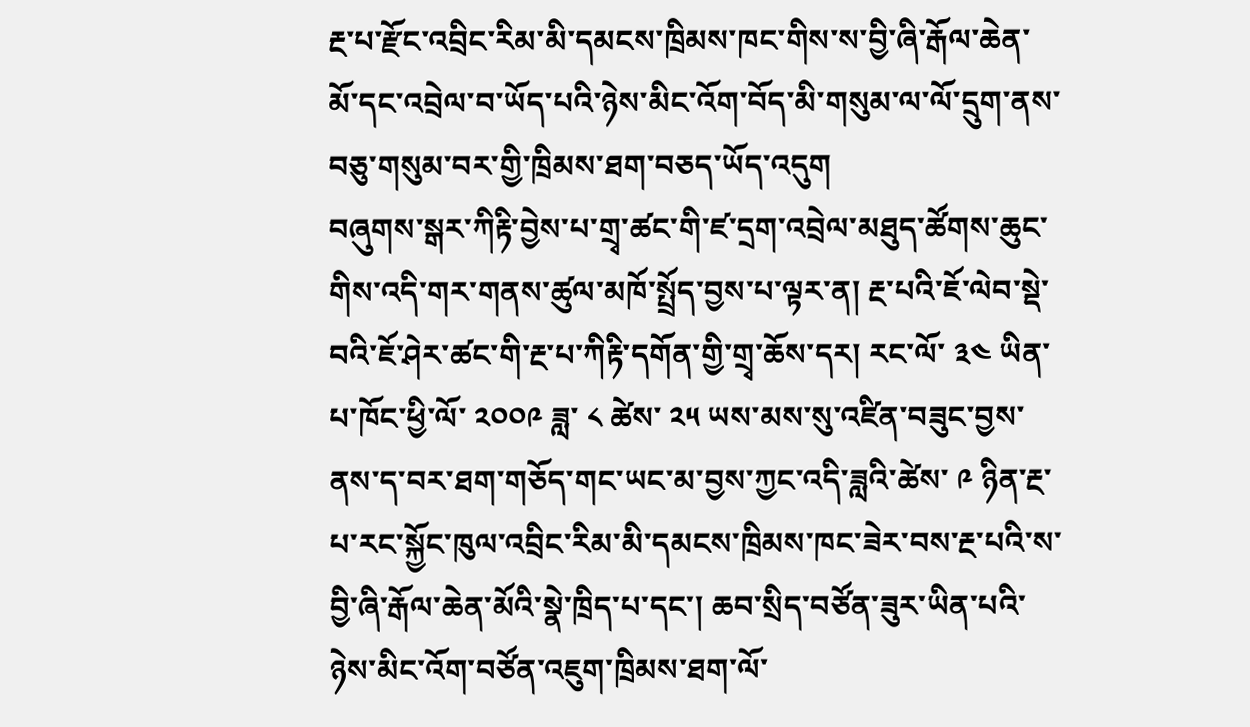རྔ་པ་རྫོང་འབྲིང་རིམ་མི་དམངས་ཁྲིམས་ཁང་གིས་ས་བྱི་ཞི་རྒོལ་ཆེན་མོ་དང་འབྲེལ་བ་ཡོད་པའི་ཉེས་མིང་འོག་བོད་མི་གསུམ་ལ་ལོ་དྲུག་ནས་བཅུ་གསུམ་བར་གྱི་ཁྲིམས་ཐག་བཅད་ཡོད་འདུག
བཞུགས་སྒར་ཀིརྟི་བྱེས་པ་གྲྭ་ཚང་གི་ཛ་དྲག་འབྲེལ་མཐུད་ཚོགས་ཆུང་གིས་འདི་གར་གནས་ཚུལ་མཁོ་སྤྲོད་བྱས་པ་ལྟར་ན། རྔ་པའི་ཇོ་ལེབ་སྡེ་བའི་ཇོ་ཤེར་ཚང་གི་རྔ་པ་ཀིརྟི་དགོན་གྱི་གྲྭ་ཆོས་དར། རང་ལོ་ ༣༤ ཡིན་པ་ཁོང་ཕྱི་ལོ་ ༢༠༠༩ ཟླ་ ༨ ཚེས་ ༢༥ ཡས་མས་སུ་འཛིན་བཟུང་བྱས་ནས་ད་བར་ཐག་གཅོད་གང་ཡང་མ་བྱས་ཀྱང་འདི་ཟླའི་ཚེས་ ༩ ཉིན་རྔ་པ་རང་སྐྱོང་ཁུལ་འབྲིང་རིམ་མི་དམངས་ཁྲིམས་ཁང་ཟེར་བས་རྔ་པའི་ས་བྱི་ཞི་རྒོལ་ཆེན་མོའི་སྣེ་ཁྲིད་པ་དང་། ཆབ་སྲིད་བཙོན་ཟུར་ཡིན་པའི་ཉེས་མིང་འོག་བཙོན་འཇུག་ཁྲིམས་ཐག་ལོ་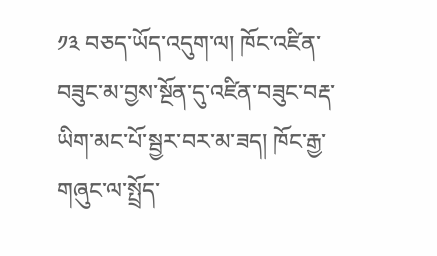༡༣ བཅད་ཡོད་འདུག་ལ། ཁོང་འཛིན་བཟུང་མ་བྱས་སྔོན་དུ་འཛིན་བཟུང་བརྡ་ཡིག་མང་པོ་སྦྱར་བར་མ་ཟད། ཁོང་རྒྱ་གཞུང་ལ་སྤྲོད་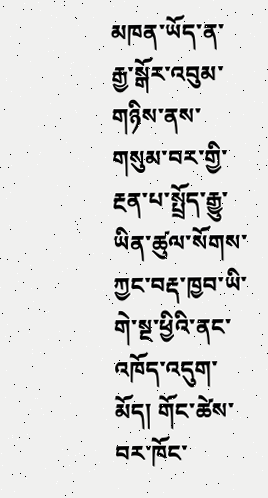མཁན་ཡོད་ན་རྒྱ་སྒོར་འབུམ་གཉིས་ནས་གསུམ་བར་གྱི་རྔན་པ་སྤྲོད་རྒྱུ་ཡིན་ཚུལ་སོགས་ཀྱང་བརྡ་ཁྱབ་ཡི་གེ་སྔ་ཕྱིའི་ནང་འཁོད་འདུག་མོད། གོང་ཚེས་བར་ཁོང་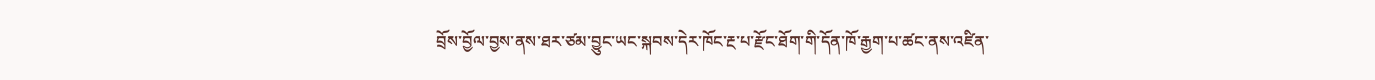བྲོས་བྱོལ་བྱས་ནས་ཐར་ཙམ་བྱུང་ཡང་སྐབས་དེར་ཁོང་རྔ་པ་རྫོང་ཐོག་གི་དོན་ཁོ་རྒྱག་པ་ཚང་ནས་འཛིན་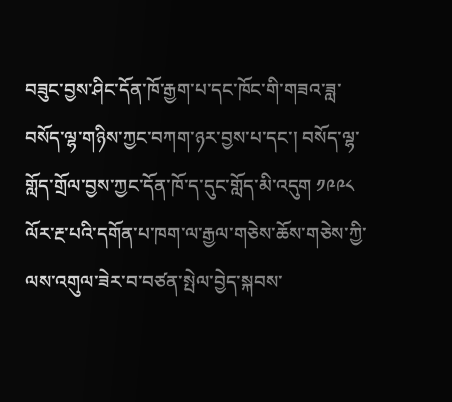བཟུང་བྱས་ཤིང་དོན་ཁོ་རྒྱག་པ་དང་ཁོང་གི་གཟའ་ཟླ་བསོད་ལྷ་གཉིས་ཀྱང་བཀག་ཉར་བྱས་པ་དང་། བསོད་ལྷ་གློད་གྲོལ་བྱས་ཀྱང་དོན་ཁོ་ད་དུང་གློད་མི་འདུག ༡༩༩༨ ལོར་རྔ་པའི་དགོན་པ་ཁག་ལ་རྒྱལ་གཅེས་ཆོས་གཅེས་ཀྱི་ལས་འགུལ་ཟེར་བ་བཙན་སྤེལ་བྱེད་སྐབས་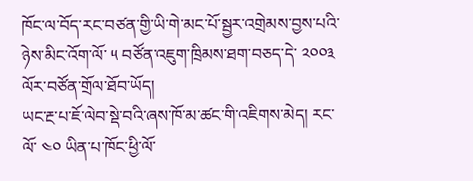ཁོང་ལ་བོད་རང་བཙན་གྱི་ཡི་གེ་མང་པོ་སྦྱར་འགྲེམས་བྱས་པའི་ཉེས་མིང་འོག་ལོ་ ༥ བཙོན་འཇུག་ཁྲིམས་ཐག་བཅད་དེ་ ༢༠༠༣ ལོར་བཙོན་གྲོལ་ཐོབ་ཡོད།
ཡང་རྔ་པ་ཇོ་ལེབ་སྡེ་བའི་ཞས་ཁོ་མ་ཚང་གི་འཇིགས་མེད། རང་ལོ་ ༤༠ ཡིན་པ་ཁོང་ཕྱི་ལོ་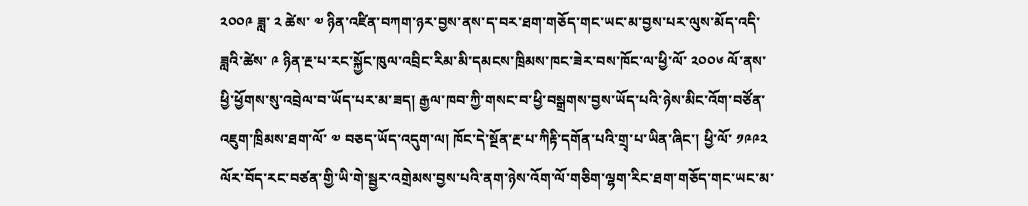༢༠༠༩ ཟླ་ ༢ ཚེས་ ༧ ཉིན་འཛིན་བཀག་ཉར་བྱས་ནས་ད་བར་ཐག་གཅོད་གང་ཡང་མ་བྱས་པར་ལུས་མོད་འདི་ཟླའི་ཚེས་ ༩ ཉིན་རྔ་པ་རང་སྐྱོང་ཁུལ་འབྲིང་རིམ་མི་དམངས་ཁྲིམས་ཁང་ཟེར་བས་ཁོང་ལ་ཕྱི་ལོ་ ༢༠༠༦ ལོ་ནས་ཕྱི་ཕྱོགས་སུ་འབྲེལ་བ་ཡོད་པར་མ་ཟད། རྒྱལ་ཁབ་ཀྱི་གསང་བ་ཕྱི་བསྒྲགས་བྱས་ཡོད་པའི་ཉེས་མིང་འོག་བཙོན་འཇུག་ཁྲིམས་ཐག་ལོ་ ༧ བཅད་ཡོད་འདུག་ལ། ཁོང་དེ་སྔོན་རྔ་པ་ཀིརྟི་དགོན་པའི་གྲྭ་པ་ཡིན་ཞིང་། ཕྱི་ལོ་ ༡༩༩༢ ལོར་བོད་རང་བཙན་གྱི་ཡི་གེ་སྦྱར་འགྲེམས་བྱས་པའི་ནག་ཉེས་འོག་ལོ་གཅིག་ལྷག་རིང་ཐག་གཅོད་གང་ཡང་མ་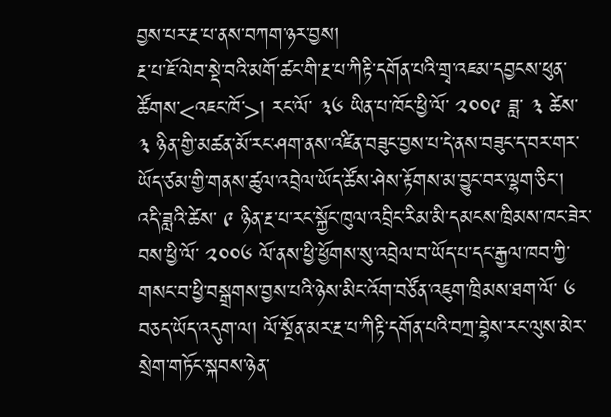བྱས་པར་རྔ་པ་ནས་བཀག་ཉར་བྱས།
རྔ་པ་ཇོ་ལེབ་སྡེ་བའི་མགོ་ཚང་གི་རྔ་པ་ཀིརྟི་དགོན་པའི་གྲྭ་འཇམ་དབྱངས་ཕུན་ཚོགས་<འཇང་ཁོ་>། རང་ལོ་ ༣༦ ཡིན་པ་ཁོང་ཕྱི་ལོ་ ༢༠༠༩ ཟླ་ ༣ ཚེས་ ༣ ཉིན་གྱི་མཚན་མོ་རང་ཤག་ནས་འཛིན་བཟུང་བྱས་པ་དེ་ནས་བཟུང་ད་བར་གར་ཡོད་ཙམ་གྱི་གནས་ཚུལ་འབྲེལ་ཡོད་ཚོས་ཤེས་རྟོགས་མ་བྱུང་བར་ལྷག་ཅིང་། འདི་ཟླའི་ཚེས་ ༩ ཉིན་རྔ་པ་རང་སྐྱོང་ཁུལ་འབྲིང་རིམ་མི་དམངས་ཁྲིམས་ཁང་ཟེར་བས་ཕྱི་ལོ་ ༢༠༠༦ ལོ་ནས་ཕྱི་ཕྱོགས་སུ་འབྲེལ་བ་ཡོད་པ་དང་རྒྱལ་ཁབ་ཀྱི་གསང་བ་ཕྱི་བསྒྲགས་བྱས་པའི་ཉེས་མིང་འོག་བཙོན་འཇུག་ཁྲིམས་ཐག་ལོ་ ༦ བཅད་ཡོད་འདུག་ལ། ལོ་སྔོན་མར་རྔ་པ་ཀིརྟི་དགོན་པའི་བཀྲ་བྷེས་རང་ལུས་མེར་སྲེག་གཏོང་སྐབས་ཉེན་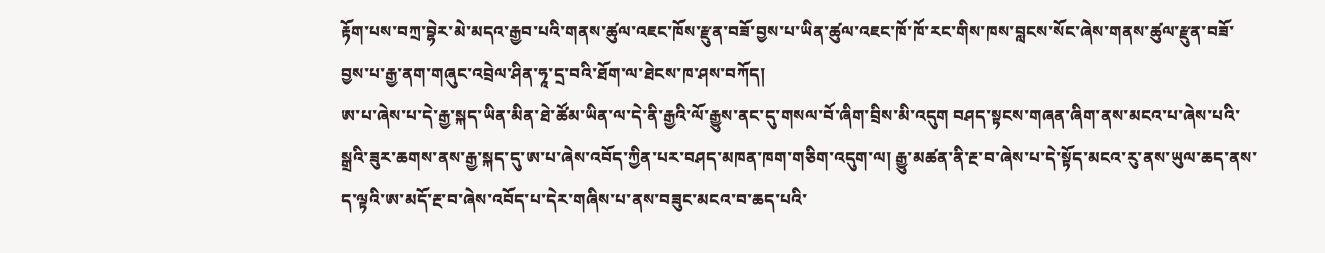རྟོག་པས་བཀྲ་བྷེར་མེ་མདའ་རྒྱབ་པའི་གནས་ཚུལ་འཇང་ཁོས་རྫུན་བཟོ་བྱས་པ་ཡིན་ཚུལ་འཇང་ཁོ་ཁོ་རང་གིས་ཁས་བླངས་སོང་ཞེས་གནས་ཚུལ་རྫུན་བཟོ་བྱས་པ་རྒྱ་ནག་གཞུང་འབྲེལ་ཤིན་ཧཱ་དྲ་བའི་ཐོག་ལ་ཐེངས་ཁ་ཤས་བཀོད།
ཨ་པ་ཞེས་པ་དེ་རྒྱ་སྐད་ཡིན་མིན་ཐེ་ཚོམ་ཡིན་ལ་དེ་ནི་རྒྱའི་ལོ་རྒྱུས་ནང་དུ་གསལ་བོ་ཞིག་བྲིས་མི་འདུག བཤད་སྟངས་གཞན་ཞིག་ནས་མངའ་པ་ཞེས་པའི་སྒྲའི་ཟུར་ཆགས་ནས་རྒྱ་སྐད་དུ་ཨ་པ་ཞེས་འབོད་ཀྱིན་པར་བཤད་མཁན་ཁག་གཅིག་འདུག་ལ། རྒྱུ་མཚན་ནི་རྔ་བ་ཞེས་པ་དེ་སྟོད་མངའ་རུ་ནས་ཡུལ་ཆད་ནས་ད་ལྟའི་ཨ་མདོ་རྔ་བ་ཞེས་འབོད་པ་དེར་གཞིས་པ་ནས་བཟུང་མངའ་བ་ཆད་པའི་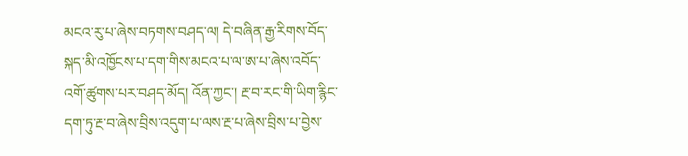མངའ་རུ་པ་ཞེས་བཏགས་བཤད་ལ། དེ་བཞིན་རྒྱ་རིགས་བོད་སྐད་མི་འཁྱོངས་པ་དག་གིས་མངའ་པ་ལ་ཨ་པ་ཞེས་འབོད་འགོ་ཚུགས་པར་བཤད་མོད། འོན་ཀྱང་། རྔ་བ་རང་གི་ཡིག་རྙིང་དག་ཏུ་རྔ་བ་ཞེས་བྲིས་འདུག་པ་ལས་རྔ་པ་ཞེས་བྲིས་པ་བྱེས་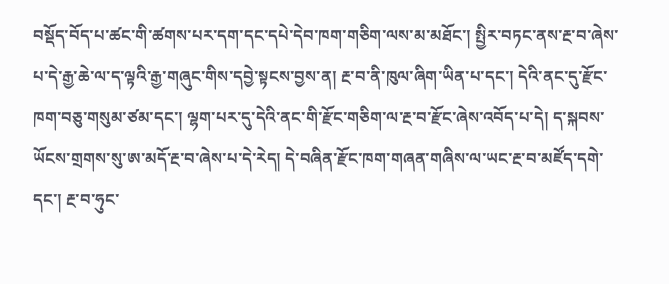བསྡོད་བོད་པ་ཚང་གི་ཚགས་པར་དག་དང་དཔེ་དེབ་ཁག་གཅིག་ལས་མ་མཐོང་། སྤྱིར་བཏང་ནས་རྔ་བ་ཞེས་པ་དེ་རྒྱ་ཆེ་ལ་ད་ལྟའི་རྒྱ་གཞུང་གིས་དབྱེ་སྟངས་བྱས་ན། རྔ་བ་ནི་ཁུལ་ཞིག་ཡིན་པ་དང་། དེའི་ནང་དུ་རྫོང་ཁག་བཅུ་གསུམ་ཙམ་དང་། ལྷག་པར་དུ་དེའི་ནང་གི་རྫོང་གཅིག་ལ་རྔ་བ་རྫོང་ཞེས་འབོད་པ་དེ། ད་སྐབས་ཡོངས་གྲགས་སུ་ཨ་མདོ་རྔ་བ་ཞེས་པ་དེ་རེད། དེ་བཞིན་རྫོང་ཁག་གཞན་གཞིས་ལ་ཡང་རྔ་བ་མཛོད་དགེ་དང་། རྔ་བ་ཧུང་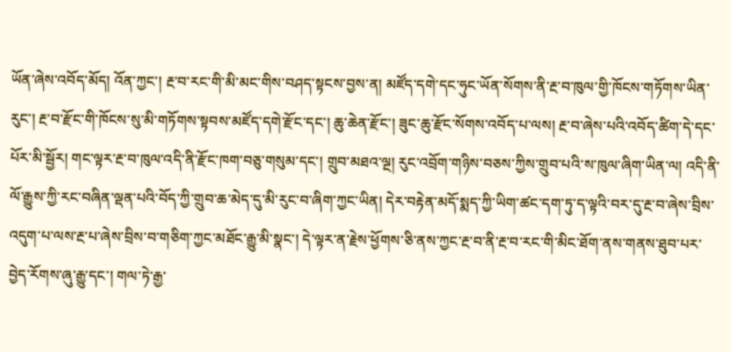ཡོན་ཞེས་འབོད་མོད། འོན་ཀྱང་། རྔ་བ་རང་གི་མི་མང་གིས་བཤད་སྟངས་བྱས་ན། མཛོད་དགེ་དང་ཧུང་ཡོན་སོགས་ནི་རྔ་བ་ཁུལ་གྱི་ཁོངས་གཏོགས་ཡིན་རུང་། རྔ་བ་རྫོང་གི་ཁོངས་སུ་མི་གཏོགས་སྟབས་མཛོད་དགེ་རྫོང་དང་། ཆུ་ཆེན་རྫོང་། ཟུང་ཆུ་རྫོང་སོགས་འབོད་པ་ལས། རྔ་བ་ཞེས་པའི་འབོད་ཚིག་དེ་དང་པོར་མི་སྦྱོར། གང་ལྟར་རྔ་བ་ཁུལ་འདི་ནི་རྫོང་ཁག་བཅུ་གསུམ་དང་། གྲུབ་མཐའ་ལྔ། རུང་འབྲོག་གཉིས་བཅས་ཀྱིས་གྲུབ་པའི་ས་ཁུལ་ཞིག་ཡིན་ལ། འདི་ནི་ལོ་རྒྱུས་ཀྱི་རང་བཞིན་ལྡན་པའི་བོད་ཀྱི་གྲུབ་ཆ་མེད་དུ་མི་རུང་བ་ཞིག་ཀྱང་ཡིན། དེར་བརྟེན་མདོ་སྨད་ཀྱི་ཡིག་ཚང་དག་ཏུ་ད་ལྟའི་བར་དུ་རྔ་བ་ཞེས་བྲིས་འདུག་པ་ལས་རྔ་པ་ཞེས་བྲིས་བ་གཅིག་ཀྱང་མཐོང་རྒྱུ་མི་སྣང་། དེ་ལྟར་ན་རྗེས་ཕྱོགས་ཅི་ནས་ཀྱང་རྔ་བ་ནི་རྔ་བ་རང་གི་མིང་ཐོག་ནས་གནས་ཐུབ་པར་བྱེད་རོགས་ཞུ་རྒྱུ་དང་། གལ་ཏེ་རྒྱ་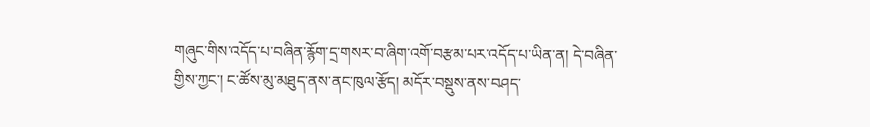གཞུང་གིས་འདོད་པ་བཞིན་རྙོག་དྲ་གསར་བ་ཞིག་འགོ་བརྩམ་པར་འདོད་པ་ཡིན་ན། དེ་བཞིན་གྱིས་ཀྱང་། ང་ཚོས་མུ་མཐུད་ནས་ནང་ཁུལ་རྩོད། མདོར་བསྡུས་ནས་བཤད་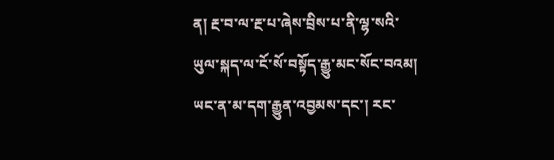ན། རྔ་བ་ལ་རྔ་པ་ཞེས་བྲིས་པ་ནི་ལྷ་སའི་ཡུལ་སྐད་ལ་ངོ་སོ་བསྟོད་རྒྱུ་མང་སོང་བའམ། ཡང་ན་མ་དག་རྒྱུན་འབྱམས་དང་། རང་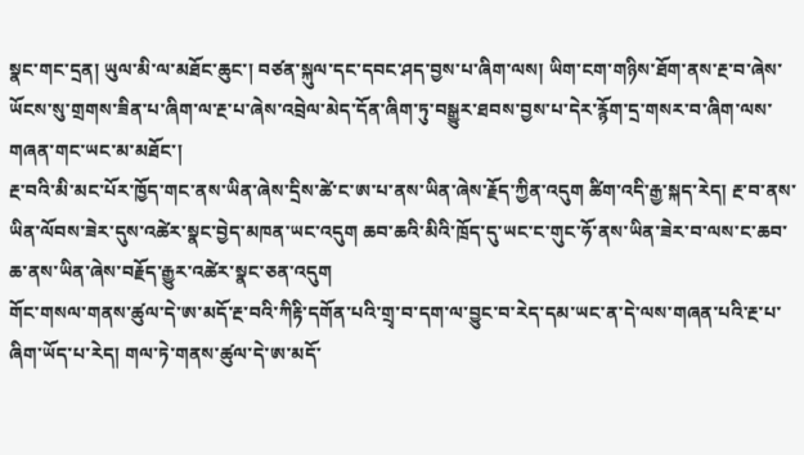སྣང་གང་དྲན། ཡུལ་མི་ལ་མཐོང་ཆུང་། བཙན་སྐུལ་དང་དབང་ཤད་བྱས་པ་ཞིག་ལས། ཡིག་ངག་གཉིས་ཐོག་ནས་རྔ་བ་ཞེས་ཡོངས་སུ་གྲགས་ཟིན་པ་ཞིག་ལ་རྔ་པ་ཞེས་འབྲེལ་མེད་དོན་ཞིག་ཏུ་བསྒྱུར་ཐབས་བྱས་པ་དེར་རྙོག་དྲ་གསར་བ་ཞིག་ལས་གཞན་གང་ཡང་མ་མཐོང་།
རྔ་བའི་མི་མང་པོར་ཁྱོད་གང་ནས་ཡིན་ཞེས་དྲིས་ཚེ་ང་ཨ་པ་ནས་ཡིན་ཞེས་རྗོད་ཀྱིན་འདུག ཚིག་འདི་རྒྱ་སྐད་རེད། རྔ་བ་ནས་ཡིན་ལོབས་ཟེར་དུས་འཚེར་སྣང་བྱེད་མཁན་ཡང་འདུག ཆབ་ཆའི་མིའི་ཁྲོད་དུ་ཡང་ང་གུང་ཧོ་ནས་ཡིན་ཟེར་བ་ལས་ང་ཆབ་ཆ་ནས་ཡིན་ཞེས་བརྗོད་རྒྱུར་འཚེར་སྣང་ཅན་འདུག
གོང་གསལ་གནས་ཚུལ་དེ་ཨ་མདོ་རྔ་བའི་ཀིརྟི་དགོན་པའི་གྲྭ་བ་དག་ལ་བྱུང་བ་རེད་དམ་ཡང་ན་དེ་ལས་གཞན་པའི་རྔ་པ་ཞིག་ཡོད་པ་རེད། གལ་ཏེ་གནས་ཚུལ་དེ་ཨ་མདོ་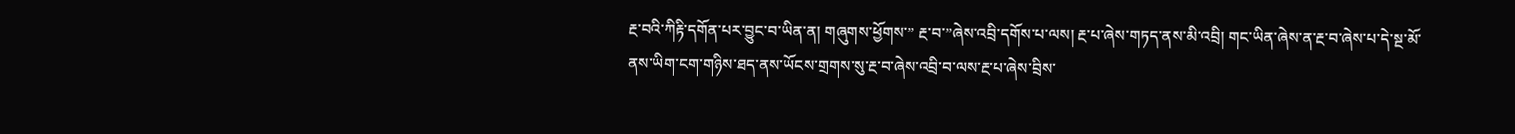རྔ་བའི་ཀིརྟི་དགོན་པར་བྱུང་བ་ཡིན་ན། གཞུགས་ཕྱོགས་” རྔ་བ་”ཞེས་འབྲི་དགོས་པ་ལས། རྔ་པ་ཞེས་གཏད་ནས་མི་འབྲི། གང་ཡིན་ཞེས་ན་རྔ་བ་ཞེས་པ་དེ་སྔ་མོ་ནས་ཡིག་ངག་གཉིས་ཐད་ནས་ཡོངས་གྲགས་སུ་རྔ་བ་ཞེས་འབྲི་བ་ལས་རྔ་པ་ཞེས་བྲིས་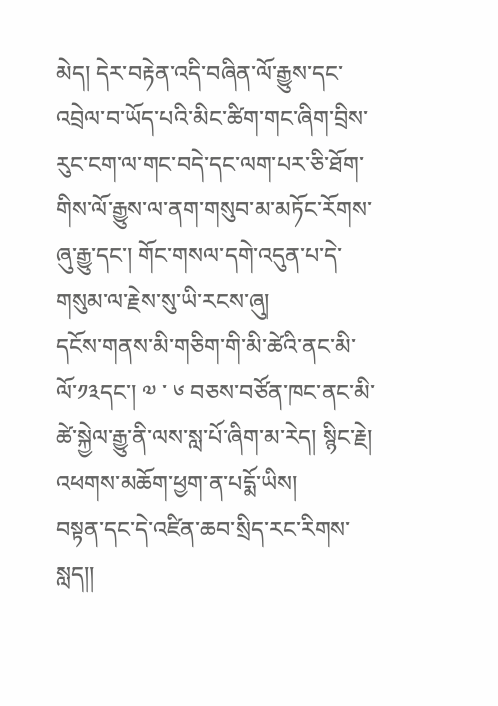མེད། དེར་བརྟེན་འདི་བཞིན་ལོ་རྒྱུས་དང་འབྲེལ་བ་ཡོད་པའི་མིང་ཚིག་གང་ཞིག་བྲིས་རུང་ངག་ལ་གང་བདེ་དང་ལག་པར་ཅི་ཐོག་གིས་ལོ་རྒྱུས་ལ་ནག་གསུབ་མ་མཏོང་རོགས་ཞུ་རྒྱུ་དང་། གོང་གསལ་དགེ་འདུན་པ་དེ་གསུམ་ལ་རྗེས་སུ་ཡི་རངས་ཞུ།
དངོས་གནས་མི་གཅིག་གི་མི་ཚེའི་ནང་མི་ལོ་༡༣དང་། ༧ ་ ༦ བཅས་བཙོན་ཁང་ནང་མི་ཚེ་སྐྱེལ་རྒྱུ་ནི་ལས་སླ་པོ་ཞིག་མ་རེད། སྙིང་རྗེ།
འཕགས་མཆོག་ཕྱག་ན་པདྨོ་ཡིས།
བསྟན་དང་དེ་འཛིན་ཆབ་སྲིད་རང་རིགས་སླད།།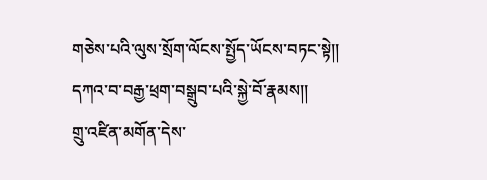གཅེས་པའི་ལུས་སྲོག་ལོངས་སྤྱོད་ཡོངས་བཏང་སྟེ།།
དཀའ་བ་བརྒྱ་ཕྲག་བསྒྲུབ་པའི་སྐྱེ་བོ་རྣམས།།
གྲུ་འཛིན་མགོན་དེས་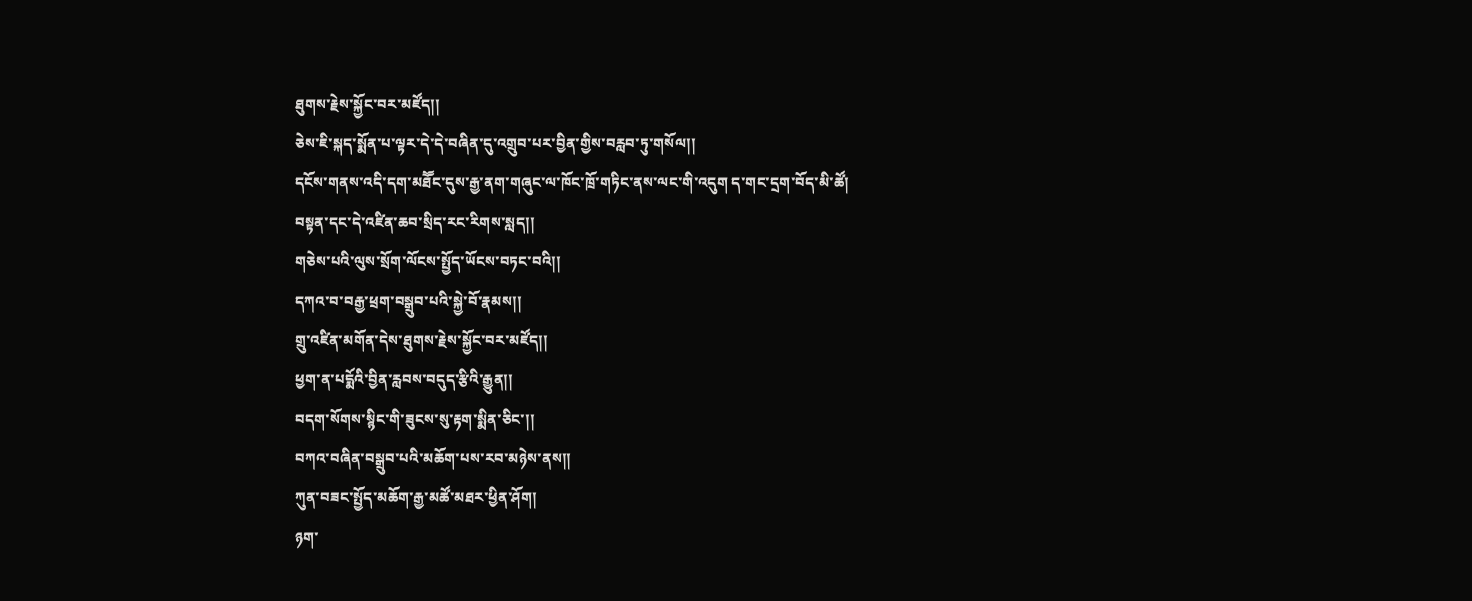ཐུགས་རྗེས་སྐྱོང་བར་མཛོད།།
ཅེས་ཇི་སྐད་སྨོན་པ་ལྟར་དེ་དེ་བཞིན་དུ་འགྲུབ་པར་བྱིན་གྱིས་བརླབ་ཏུ་གསོལ།།
དངོས་གནས་འདི་དག་མཐཽང་དུས་རྒྱ་ནག་གཞུང་ལ་ཁོང་ཁྲོ་གཏིང་ནས་ལང་གི་འདུག ད་གང་དྲག་བོད་མི་ཚོ།
བསྟན་དང་དེ་འཛིན་ཆབ་སྲིད་རང་རིགས་སླད།།
གཅེས་པའི་ལུས་སྲོག་ལོངས་སྤྱོད་ཡོངས་བཏང་བའི།།
དཀའ་བ་བརྒྱ་ཕྲག་བསྒྲུབ་པའི་སྐྱེ་བོ་རྣམས།།
གྲུ་འཛིན་མགོན་དེས་ཐུགས་རྗེས་སྐྱོང་བར་མཛོད།།
ཕྱག་ན་པདྨོའི་བྱིན་རླབས་བདུད་རྩིའི་རྒྱུན།།
བདག་སོགས་སྙིང་གི་ཟུངས་སུ་རྟག་སྨིན་ཅིང་།།
བཀའ་བཞིན་བསྒྲུབ་པའི་མཆོག་པས་རབ་མཉེས་ནས།།
ཀུན་བཟང་སྤྱོད་མཆོག་རྒྱ་མཚོ་མཐར་ཕྱིན་ཤོག།
ཉག་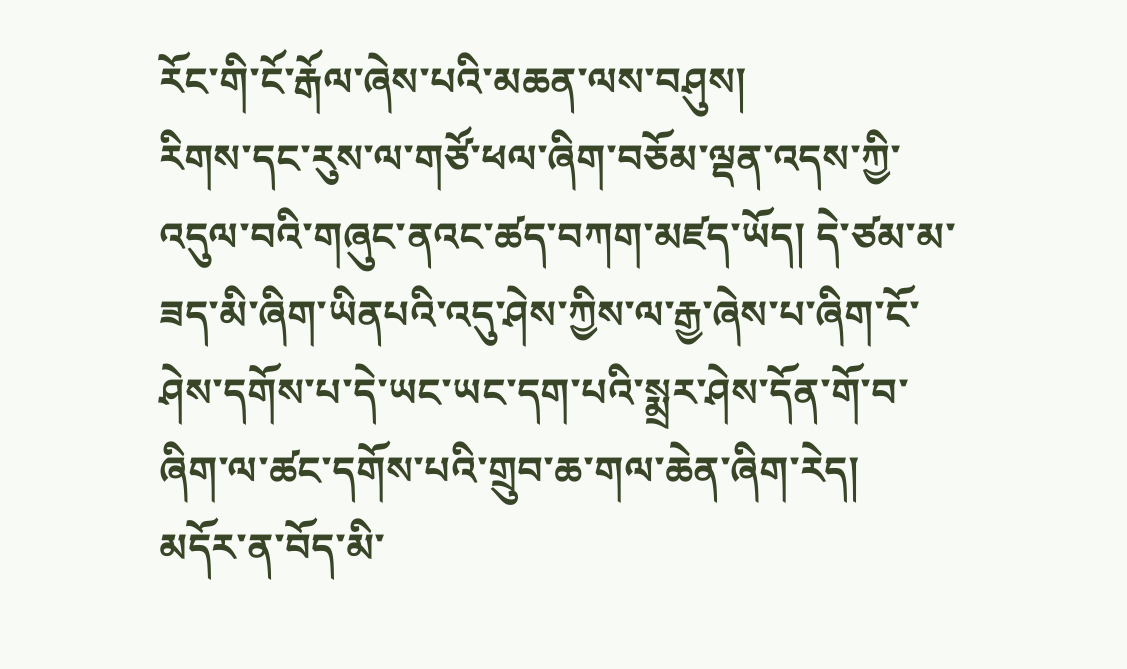རོང་གི་ངོ་རྒོལ་ཞེས་པའི་མཆན་ལས་བཤུས།
རིགས་དང་རུས་ལ་གཙོ་ཕལ་ཞིག་བཅོམ་ལྡན་འདས་ཀྱི་འདུལ་བའི་གཞུང་ནའང་ཚད་བཀག་མཛད་ཡོད། དེ་ཙམ་མ་ཟད་མི་ཞིག་ཡིནཔའི་འདུ་ཤེས་ཀྱིས་ལ་རྒྱ་ཞེས་པ་ཞིག་ངོ་ཤེས་དགོས་པ་དེ་ཡང་ཡང་དག་པའི་སྨྲར་ཤེས་དོན་གོ་བ་ཞིག་ལ་ཚང་དགོས་པའི་གྲུབ་ཆ་གལ་ཆེན་ཞིག་རེད།
མདོར་ན་བོད་མི་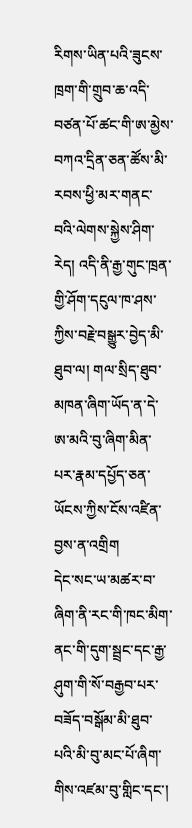རིགས་ཡིན་པའི་ཟུངས་ཁྲག་གི་གྲུབ་ཆ་འདི་བཙན་པོ་ཚང་གི་ཨ་མྱེས་བཀའ་དྲིན་ཅན་ཚོས་མི་རབས་ཕྱི་མར་གནང་བའི་ལེགས་སྐྱེས་ཤིག་རེད། འདི་ནི་རྒྱ་གུང་ཁྲན་གྱི་ཤོག་དངུལ་ཁ་ཤས་ཀྱིས་བརྗེ་བསྒྱུར་བྱེད་མི་ཐུབ་ལ། གལ་སྲིད་ཐུབ་མཁན་ཞིག་ཡོད་ན་དེ་ཨ་མའི་བུ་ཞིག་མིན་པར་རྣམ་དཔྱོད་ཅན་ཡོངས་ཀྱིས་ངོས་འཛིན་བྱས་ན་འགྲིག
དེང་སང་ཡ་མཚར་བ་ཞིག་ནི་རང་གི་ཁང་མིག་ནང་གི་དུག་སྦྲང་དང་རྒྱ་ཤུག་གི་སོ་བརྒྱབ་པར་བཟོད་བསྒོམ་མི་ཐུབ་པའི་མི་བུ་མང་པོ་ཞིག་གིས་འཛམ་བུ་གླིང་དང་།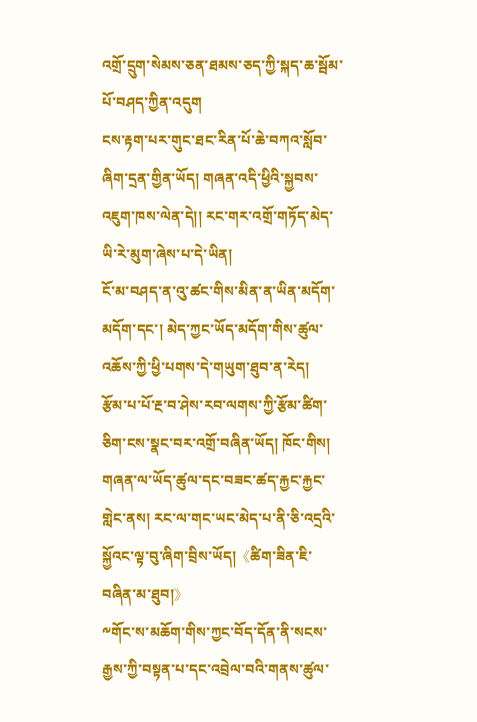འགྲོ་དྲུག་སེམས་ཅན་ཐམས་ཅད་ཀྱི་སྐད་ཆ་སྦོམ་པོ་བཤད་ཀྱིན་འདུག
ངས་རྟག་པར་གུང་ཐང་རིན་པོ་ཆེ་བཀའ་སློབ་ཞིག་དྲན་གྱིན་ཡོད། གཞན་འདི་ཕྱིའི་སྐྱབས་འཇུག་ཁས་ལེན་དེ།། རང་གར་འགྲོ་གཏོད་མེད་ཡི་རེ་མུག་ཞེས་པ་དེ་ཡིན།
ངོ་མ་བཤད་ན་འུ་ཚང་གིས་མིན་ན་ཡིན་མདོག་མདོག་དང་། མེད་ཀྱང་ཡོད་མདོག་གིས་ཚུལ་འཆོས་ཀྱི་ཕྱི་པགས་དེ་གཡུག་ཐུབ་ན་རེད།
རྩོམ་པ་པོ་རྔ་བ་ཤེས་རབ་ལགས་ཀྱི་རྩོམ་ཚིག་ཅིག་ངས་སྣང་བར་འགྲོ་བཞིན་ཡོད། ཁོང་གིས། གཞན་ལ་ཡོད་ཚུལ་དང་བཟང་ཚད་རྐྱང་རྐྱང་གླེང་ནས། རང་ལ་གང་ཡང་མེད་པ་ནི་ཅི་འདྲའི་སྐྱོའང་ལྟ་བུ་ཞིག་བྲིས་ཡོད།《ཚིག་ཟིན་ཇི་བཞིན་མ་ཐུབ།》
༸གོང་ས་མཆོག་གིས་ཀྱང་བོད་དོན་ནི་སངས་རྒྱས་ཀྱི་བསྟན་པ་དང་འབྲེལ་བའི་གནས་ཚུལ་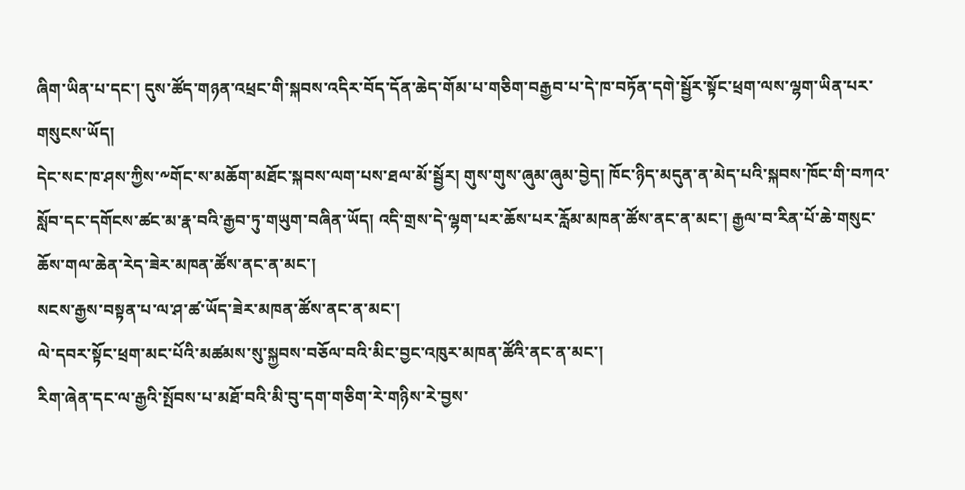ཞིག་ཡིན་པ་དང་། དུས་ཚོད་གཉན་འཕྲང་གི་སྐབས་འདིར་བོད་དོན་ཆེད་གོམ་པ་གཅིག་བརྒྱབ་པ་དེ་ཁ་བཏོན་དགེ་སྦྱོར་སྟོང་ཕྲག་ལས་ལྷག་ཡིན་པར་གསུངས་ཡོད།
དེང་སང་ཁ་ཤས་ཀྱིས་༸གོང་ས་མཆོག་མཐོང་སྐབས་ལག་པས་ཐལ་མོ་སྦྱོར། གུས་གུས་ཞུམ་ཞུམ་བྱེད། ཁོང་ཉིད་མདུན་ན་མེད་པའི་སྐབས་ཁོང་གི་བཀའ་སློབ་དང་དགོངས་ཚང་མ་རྣ་བའི་རྒྱབ་ཏུ་གཡུག་བཞིན་ཡོད། འདི་གྲས་དེ་ལྷག་པར་ཆོས་པར་རློམ་མཁན་ཚོས་ནང་ན་མང་། རྒྱལ་བ་རིན་པོ་ཆེ་གསུང་ཆོས་གལ་ཆེན་རེད་ཟེར་མཁན་ཚོས་ནང་ན་མང་།
སངས་རྒྱས་བསྟན་པ་ལ་ཤ་ཚ་ཡོད་ཟེར་མཁན་ཚོས་ནང་ན་མང་།
ལེ་དབར་སྟོང་ཕྲག་མང་པོའི་མཚམས་སུ་སྐྱབས་བཅོལ་བའི་མིང་བྱང་འཁུར་མཁན་ཚོའི་ནང་ན་མང་།
རིག་ཞེན་དང་ལ་རྒྱའི་སྤོབས་པ་མཐོ་བའི་མི་བུ་དག་གཅིག་རེ་གཉིས་རེ་བྱས་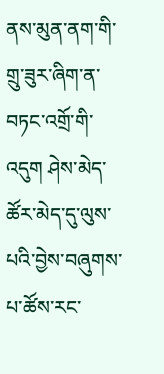ནས་མུན་ནག་གི་གྲུ་ཟུར་ཞིག་ན་བཏང་འགྲོ་གི་འདུག ཤེས་མེད་ཚོར་མེད་དུ་ལུས་པའི་བྱེས་བཞུགས་པ་ཚོས་རང་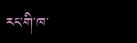རང་གི་ཁ་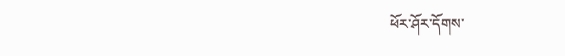ཕོར་ཤོར་དོགས་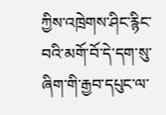ཀྱིས་འཁྲེགས་ཤིང་རྙིང་བའི་མགོ་བོ་དེ་དག་སུ་ཞིག་གི་རྒྱབ་དཔུང་ལ་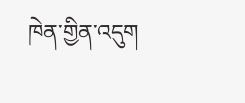ཁེན་གྱིན་འདུག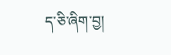ད་ཅི་ཞིག་བྱ།